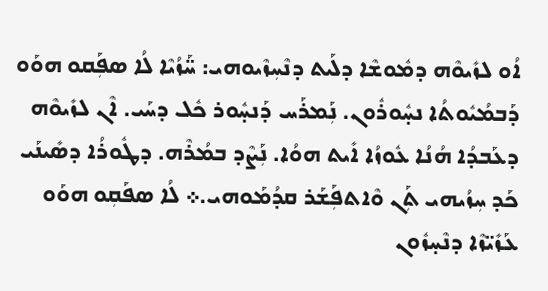ܐܳܘ ܠܙܺܝܘܶܗ ܕܡܽܘܫܶܐ ܕܠܰܝܬ ܕܢܶܚܼܙܶܝܘܗܝ: ܚ̈ܰܙܳܝܶܐ ܠܳܐ ܣܦܼܰܩܘ ܗܘܰܘ ܕܰܒܡܳܝܽܘܬܳܐ ܢܚ̣ܽܘܪܽܘܢ. ܢܼܰܡܪܰܚ ܕܰܢܚ̣ܽܘܪ ܟܽܠ ܕܚܰܝ. ܐܶܢ ܠܙܺܝܘܶܗ ܕܥܰܒܕܳܐ ܗܳܢܳܐ ܥܽܘܙܳܐ ܐܺܝܬ ܗܘܳܐ. ܢܼܰܨܶܕ ܒܡܳܪܶܗ. ܕܛܽܘܪܳܐ ܕܣܺܝܢܰܝ ܟܰܕ ܚܼܙܳܝܗܝ ܬܼܰܢ ܘܶܐܬܦܼܰܫܰܪ ܩܕܳܡܰܘܗܝ.܀ ܠܳܐ ܣܦܰܩܼܘ ܗܘܰܘ ܥܰܙܺܝ̈ܙܶܐ ܕܢܶܚ̣ܙܽܘܢ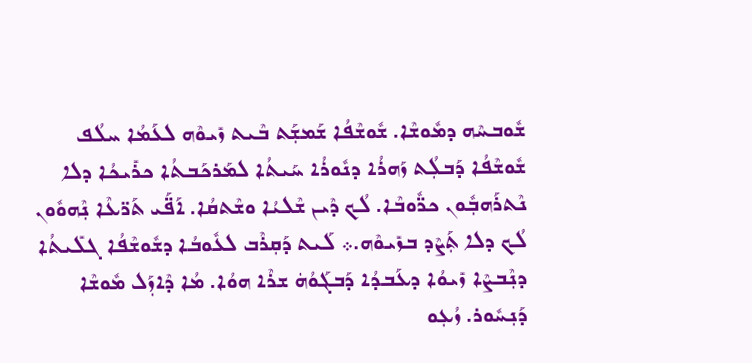ܫܽܘܒܚܶܗ ܕܡܽܘܫܶܐ. ܫܽܘܫܶܦܳܐ ܫܰܡܫܼܰܬ ܒܶܝܬ ܙܺܝܘܶܗ ܠܥܰܡܳܐ ܚܠܳܦ ܫܽܘܫܶܦܳܐ ܕܰܒܠܼܳܬ ܙܰܗܪܳܐ ܕܢܽܘܪܳܐ ܚܰܝܬܳܐ ܠܡܰܪܟܰܒܬܳܐ ܟܪܺܝܟܳܐ ܕܠܐ ܢܶܬܪܰܗܒܼܽܘܢ ܟܪ̈ܽܘܒܶܐ. ܠܳܟ ܕܶܝܢ ܫܶܠܝܳܐ ܘܫܶܬܩܳܐ. ܐܰܦ̈ܰܝ ܬܰܪ̈ܥܶܐ ܢܼܶܗܘܽܘܢ ܠܳܟ ܕܠܐ ܬܼܰܨܶܕ ܒܙܺܝܘܶܗ.܀ ܠܰܝܬ ܕܰܩܼܪܶܒ ܠܥܽܘܒܳܐ ܕܫܽܘܫܶܦܳܐ ܓܠܺܝܬܳܐ ܕܢܼܶܒܨܶܐ ܙܺܝܘܳܐ ܕܥܰܒܕܳܐ ܕܰܒܓܰܘܳܗܿ ܫܪܶܐ ܗܘܳܐ. ܡܳܐ ܕܶܐܙܼܰܠ ܡܽܘܫܶܐ ܕܰܢܼܚܽܘܪ. ܙܳܥܼܘ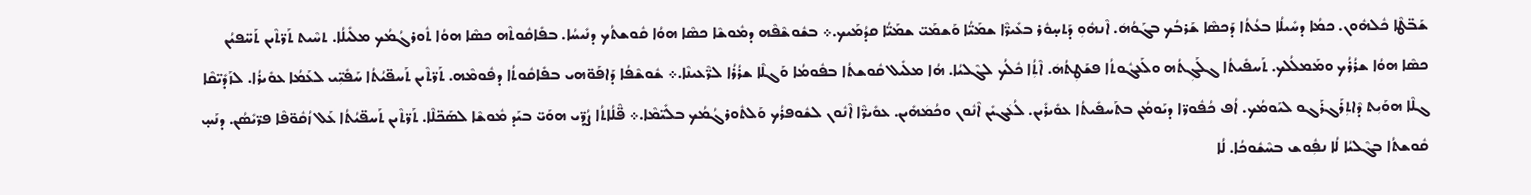ܫܰܒ̈ܛܶܐ ܟܽܠܗܽܘܢ. ܟܡܳܐ ܕܚܺܝܠܳܐ ܒܥܳܬܳܐ ܕܰܟܣܶܐ ܫܰܪܒܳܟ ܒܓܰܘܳܗܿ. ܐܶܢܗܽܘܼ ܕܰܬܚ̣ܘܽܪ ܒܥܺܝܪ̈ܶܐ ܫܡܰܝ̈ܳܐ ܘܰܫܡܰܝ̈ ܫܡܰܝ̈ܳܐ ܩܕܳܡܰܝܟ.܀ ܒܫܽܘܫܶܦܶܗ ܕܡܽܘܫܶܐ ܟܣܶܐ ܗܘܳܐ ܩܽܘܫܬܳܟ ܕܢܺܝܚܳܐ. ܒܦܺܐܩܽܘܬܶܗ ܟܣܶܐ ܗܘܳܐ ܬܽܘܪܓܳܡܳܟ ܡܠܺܝܠܳܐ. ܬܚܶܝܬ ܬܰܪ̈ܬܶܝܢ ܬܰܚ̈ܦܝܳܢ ܟܣܶܐ ܗܘܳܐ ܫܪܳܪܳܟ ܘܡܰܡܠܳܠܟ. ܬܰܚܦܺܝܬܳܐ ܓܠܰܓܼܬܳܗ ܘܠܰܥܓܽܘܬܳܐ ܦܫܰܛܼܬܳܗܿ. ܐܶܬܼܳܐ ܟܽܠܳܟ ܠܓܶܠܝܳܐ. ܗܳܐ ܡܠܺܝܠ ܩܽܘܫܬܳܐ ܒܦܽܘܡܳܐ ܘܰܓܠܶܐ ܫܪܳܪܳܐ ܠܪ̈ܶܥܝܢܶܐ.܀ ܫܽܘܫܶܦܳܐ ܕܰܐܦܰܘ̈ܗܝ ܒܦܺܐܩܽܘܬܳܐ ܕܦܽܘܡܶܗ. ܬܰܪ̈ܬܶܝܢ ܬܰܚܦ̈ܝܳܬܳܐ ܚܰܦܺܝܼ̈ܝ ܠܥܰܡܳܐ ܥܘܺܝܪܳܐ. ܠܙܰܕܺܝ̈ܩܶܐ ܓܠܶܐ ܗܘܰܝܼܬ ܕܶܐܬܼܪܰܓܪܰܓܘ ܠܝܰܘܡܳܟ. ܐܳܦ ܟܳܦܽܘܪ̈ܐ ܕܝܰܘܡܳܢ ܒܬܰܚܦܺܝܬܳܐ ܥܘܺܝܪܺܝܢ. ܠܳܥܿܓܝܺܢ ܐܶܢܽܘܢ ܘܟܳܡܿܗܺܝܢ. ܥܘܺܝܪ̈ܶܐ ܐܶܢܽܘܢ ܠܫܽܘܦܪܳܟ ܘܰܠܬܽܘܪܓܳܡܳܟ ܒܠܺܝ̈ܡܶܐ.܀ ܦ̈ܶܠܳܐܬܳܐ ܨܳܕ̈ܝ ܗܘܰܝ̈ ܒܝܰܕ ܡܽܘܫܶܐ ܠܣܰܟ̈ܠܶܐ. ܬܰܪ̈ܬܶܝܢ ܬܰܚܦ̈ܝܳܬܳܐ ܥܰܠ ܙܳܩܽܘ̈ܦܶܐ ܦܪ̈ܝܺܣܳܢ. ܕܢܰܚ̣ ܩܽܘܫܬܳܐ ܒܓܶܠܝܳܐ ܠܳܐ ܢܦܼܽܘܫ ܒܚܶܫܽܘܟܳܐ. ܠܳܐ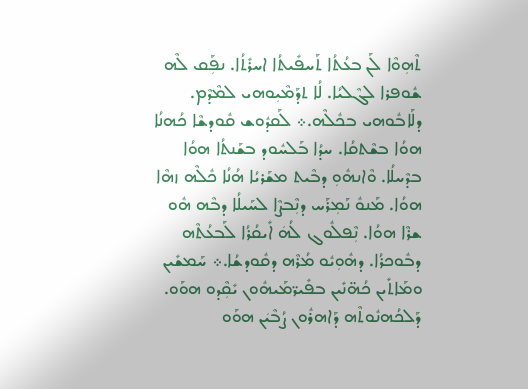ܬܶܗܼܘܶܐ ܠܰܢ ܒܥܳܬܳܐ ܬܰܚܦܺܝܬܳܐ ܐܚܪܺܬܳܐ. ܢܦܼܰܩ ܠܶܗ ܫܽܘܦܪܐ ܠܓܶܠܝܳܐ. ܠܳܐ ܬܕܰܡܶܝܼܘܗܝ ܠܡܶܕܶܡ. ܕܠܰܐܒܽܘܗܝ ܒܟܽܠܶܗ.܀ ܠܰܩܕܽܘܫ ܩܽܘܕܫܶܐ ܟܳܗܢܳܐ ܗܘܳܐ ܒܫܶܬܩܳܐ. ܚܕܳܐ ܒܰܠܚܽܘܕ ܒܫܰܢܬܳܐ ܗܘܳܐ ܒܕܶܚܠܳܐ. ܘܶܐܢܗܽܘܼ ܕܒܶܝܬ ܡܫܰܪܝܳܐ ܗܳܢܳܐ ܟܽܠܶܗ ܙܗܶܐ ܗܘܳܐ. ܡܰܢܘܽ ܢܰܡܼܪܰܚ ܕܢܼܶܒܨܶܐ ܠܚܰܝܠܳܐ ܕܒܶܗ ܗܽܘ ܫܪܶܐ ܗܘܳܐ. ܢܼܶܦܠܽܘܓ ܠܳܗܿ ܐܺܝܩܳܪܳܐ ܠܰܒܥܳܬܶܗ ܕܒܽܘܟܪܳܐ. ܕܗܽܘܼܝܽܘ ܡܳܪܶܗ ܕܩܽܘܕܫܳܐ.܀ ܚܰܡܫܺܝܢ ܘܡܰܐܬܺܝܢ ܟܳܗ̈ܢܺܝܢ ܒܦܺܝܪ̈ܡܰܝܗܽܘܢ ܝܺܩܼܶܕܘ ܗܘܰܘ. ܕܰܠܟܳܗܢܽܘܬܶܗ ܕܰܐܗܪܽܘܢ ܨܳܒܶܝܿܢ ܗܘܰܘ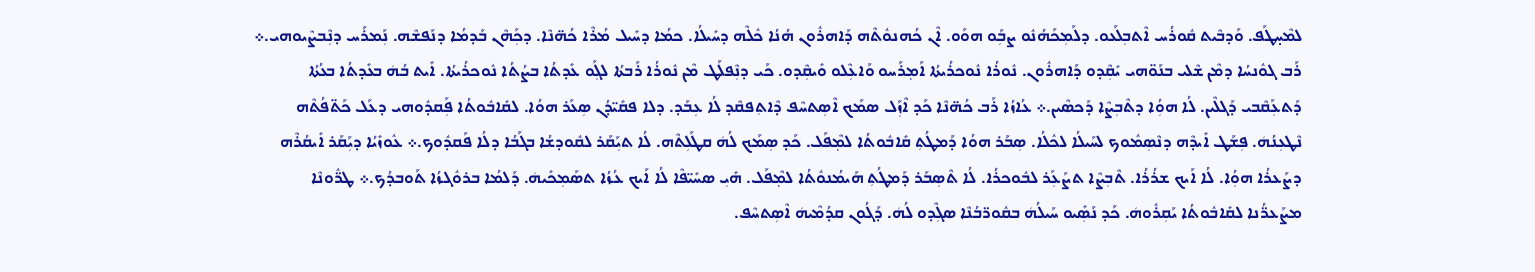ܠܡܶܚ̣ܛܰܦ. ܘܰܕܒܶܝܬ ܩܽܘܪܳܚ ܐܶܬܒܼܠܰܥܘ. ܕܠܰܡܼܟܰܗܳܢܽܘ ܨܒܼܰܘ ܗܘܰܘ. ܐܶܢ ܟܳܗܢܘܽܬܶܗ ܕܰܐܗܪܽܘܢ ܗܳܢܳܐ ܟܽܠܶܗ ܕܚܺܝܠܳܐ. ܟܡܳܐ ܕܚܺܝܠ ܡܳܪܶܐ ܟܳܗ̈ܢܶܐ. ܕܟܼܰܗܶܢ ܒܰܕܡܳܐ ܕܢܰܦܫܶܗ. ܢܼܰܡܪܰܚ ܕܢܼܶܒܨܶܝܘܗܝ.܀ ܪܰܒ ܓܘܽܢܚܳܐ ܕܡܶܢ ܫܶܠܝ ܒܢܰܘ̈ܗܝ ܝܺܩܼܶܕܘ ܕܰܐܗܪܽܘܢ. ܢܽܘܪܳܐ ܢܽܘܟܪܳܝܬܳܐ ܐܰܡ݂ܪܰܚܘ ܘܰܐܥܼܶܠܘ ܘܺܝܩܼܶܕܘ. ܟܰܝ ܕܢܼܶܦܠܰܛ ܡܶܢ ܢܽܘܪܳܐ ܪܰܒܬܳܐ ܠܓܼܰܘ ܥܺܕܬܳܐ ܒܨܳܬܳܐ ܢܽܘܟܪܳܝܬܳܐ. ܐܺܝܬ ܒܳܗܿ ܒܥܺܕܬܳܐ ܒܥܳܬܳܐ ܕܰܬܥܼܰܩܶܒܝ ܕܰܓܠܶܝܢ. ܠܳܐ ܗܘܼܳܐ ܕܬܶܒܼܨܶܐ ܕܰܟܣܶܝܢ.܀ ܥܳܐܙܳܐ ܪܰܒ ܟܳܗ̈ܢܶܐ ܟܰܕ ܐܶܙܼܰܠ ܣܡܰܟ ܐܶܣܼܬܚܶܦ ܕܶܐܬܼܦܩܶܕ ܠܳܐ ܥܼܒܰܕ. ܕܠܐ ܦܩܺܝ̈ܕܳܢ ܣܼܥܰܪ ܗܘܳܐ. ܠܩܺܐܒܽܘܬܳܐ ܦܼܰܩܕܽܘܗܝ ܕܥܰܠ ܟܰܬ̈ܦܳܬܶܗ ܢܶܛܥܼܢܳܗܿ. ܦܼܫܰܛ ܐܺܝܕܶܗ ܕܢܶܣܼܡܽܘܟ ܠܚܰܝܠܳܐ ܠܟܽܠܳܐ. ܣܼܒܰܪ ܗܘܳܐ ܕܰܡܛܳܬܼ ܩܺܐܒܽܘܬܳܐ ܠܡ݂ܶܦܰܠ. ܟܰܕ ܣܼܡܰܟ ܠܳܗܿ ܩܛܰܠܼܬܶܗ. ܠܳܐ ܬܝܼܰܩܰܪ ܠܩܽܘܕܫܳܐ ܒܓܰܒܳܐ ܕܠܳܐ ܦܰܩܕܽܘܟ.܀ ܥܽܘܙܺܝܳܐ ܕܝܼܰܩܰܪ ܐܺܝܩܳܪܶܗ ܕܨܰܥܪܳܐ ܗܘܼܳܐ. ܠܳܐ ܐܰܝܟ ܫܪܳܪܳܐ. ܬܶܒܼܨܶܐ ܬܨܰܥܼܰܪ ܠܒܽܘܟܪܳܐ. ܠܳܐ ܬܶܣܼܒܰܪ ܕܰܡܛܳܬܼ ܗܰܝܡܳܢܘܽܬܳܐ ܠܡ݂ܶܦܰܠ. ܗܺܝܼ ܣܚܺܝ̈ܦܶܐ ܠܳܐ ܐܰܝܟ ܥܳܙܳܐ ܬܣܰܡܼܟܺܝܗܿ. ܕܰܠܡܳܐ ܒܪܘܽܓܙܳܐ ܬܰܘܒܕܳܟ.܀ ܛܪ̈ܽܘܢܶܐ ܡܨܰܥܪ̈ܳܢܐ ܠܩܺܐܒܽܘܬܳܐ ܝܰܩܼܪܽܘܗܿ. ܟܰܕ ܢܰܣܼܺܝܘ ܚܰܝܠܳܗܿ ܒܩܽܘܪ̈ܒܳܢܶܐ ܣܓܼܶܕܘ ܠܳܗܿ. ܕܰܓܳܘܢ ܩܕܳܡܶܝܗܿ ܐܶܣܼܬܚܶܦ.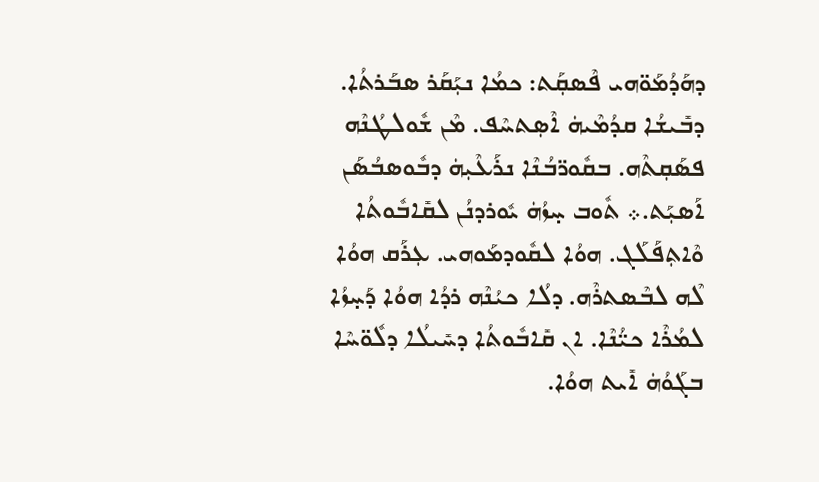ܕܗܰܕܳܡܰܘ̈ܗܝ ܦܶܣܩܼܰܬ: ܟܡܳܐ ܢܝܼܰܩܰܪ ܣܒܰܪܬܳܐ. ܕܒܺܝܫܳܐ ܩܕܳܡܶܝܗܿ ܐܶܣܼܬܚܶܦ. ܡܶܢ ܫܽܘܠܛܳܢܶܗ ܦܣܰܩܼܬܶܗ. ܒܩܽܘܪ̈ܒܳܢܶܐ ܢܪܰܥܶܝܼܗܿ ܕܒܽܘܣܒܳܣܰܢ ܐܰܣܝܼܰܬ.܀ ܬܽܘܒ ܚ̣ܙܳܗܿ ܝܽܘܪܕܢܳܢ ܠܩܺܐܒܽܘܬܳܐ ܘܶܐܬܼܦܰܠܰܓ. ܗܘܳܐ ܠܩܽܘܕܡܰܘܗܝ. ܥܼܪܰܩ ܗܘܳܐ ܠܶܗ ܠܒܶܣܬܪܶܗ. ܕܠܳܐ ܟܝܳܢܶܗ ܪܕܳܐ ܗܘܳܐ ܕܰܚ̣ܙܳܐ ܠܡܳܪܶܐ ܟܝ̈ܳܢܶܐ. ܐܢ ܩܺܐܒܽܘܬܳܐ ܕܚܺܝܠܳܐ ܕܠܽܘ̈ܚܶܐ ܒܓܰܘܳܗܿ ܐܺܝܬ ܗܘܳܐ.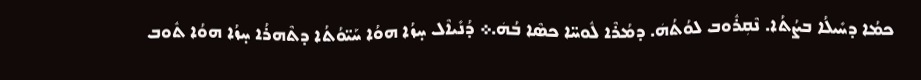ܟܡܳܐ ܕܚܺܝܠܳܐ ܒܨܳܬܳܐ. ܢܶܩܼܪܽܘܒ ܠܘܳܬܳܗܿ. ܕܡܳܪܶܐ ܠܽܘܚ̈ܐ ܟܣܶܐ ܒܳܗܿ.܀ ܕܳܢܺܝܐܶܠ ܚ̣ܙܳܐ ܗܘܳܐ ܚܰܝ̈ܘܳܬܳܐ ܕܬܶܗܪܳܐ ܚ̣ܙܳܐ ܗܘܳܐ ܬܽܘܒ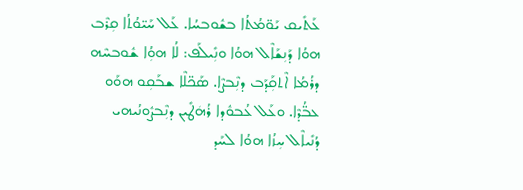ܥܰܬܺܝܩ ܝܰܘ̈ܡܳܬܳܐ ܒܫܽܘܒܚܳܐ. ܥܰܠ ܚܰܝ̈ܘܳܬܳܐ ܩܼܪܶܒ ܗܘܳܐ ܕܰܢܼܫܰܐܶܠ ܗܘܳܐ ܘܢܼܺܝܠܰܦ: ܠܳܐ ܗܘܼܳܐ ܫܽܘܒܚܶܗ ܕܪܳܡܳܐ ܐܶܬܩܼܰܕܰܒ ܕܢܼܶܒܨܶܐ. ܣܰܟ̈ܠܶܐ ܫܒܰܩܼܘ ܗܘܰܘ ܥܒ̈ܳܕܶܐ. ܘܥܰܠ ܥܳܒܘܽܕܐ ܪܳܗܿܛܺܝܢ ܕܢܼܶܒܨܽܘܢܳܝܗܝ ܕܳܢܺܝܐܶܠ ܚܼܙܳܐ ܗܘܳܐ ܠܚܰܕ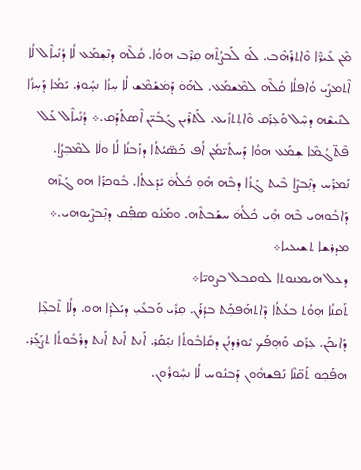ܡܶܢ ܥܺܝܪ̈ܶܐ ܘܶܐܬܪܰܗܶܒ. ܠܰܘ ܠܰܒܨܳܬܶܗ ܩܼܪܶܒ ܗܘܳܐ. ܩܳܠܶܗ ܕܢܶܫܼܡܰܥ ܠܳܐ ܕܳܢܺܝܐܶܠ ܠܳܐ ܐܶܬܡ݂ܨܺܝ ܘܳܐܦܠܳܐ ܩܳܠܶܗ ܠܡܶܫܡܰܥ. ܠܗܰܘܿ ܕܰܡܿܫܰܡܶܫ ܠܳܐ ܚܼܙܳܐ ܢܚ̣ܽܘܪ. ܝܰܡܳܐ ܕܰܚܼܙܳܐ ܠܢܺܝܫܶܗ ܕܚܼܶܠ ܘܰܥܼܪܰܩ ܘܶܐܬܼܬܙܺܝܥ. ܠܰܬܪܶܝܢ ܓܰܒܺܝ̈ܢ ܐܶܣܬܰܕܰܩ.܀ ܕܳܢܺܝܐܶܠ ܥܰܠ ܦܶܬ̈ܓܳܡܶܐ ܫܼܡܰܥ ܗܘܳܐ ܕܰܚܬܺܝ̈ܡܳܢ ܐܳܦ ܟܰܣ̈ܝܳܬܳܐ ܕܙܰܒܢܳܐ ܠܳܐ ܘܠܿܐ ܠܡܶܒܼܨܳܐ. ܢܰܡ݂ܪܰܚ ܕܢܼܶܒܨܶܐ ܒܶܝܬ ܓܰܙܳܐ ܕܒܶܗ ܗܽܘܼ ܟܽܠܳܗܿ ܝܺܕܰܥܬܳܐ. ܒܽܘܟܪܰܐ ܗܘ ܓܰܙܶܗ ܕܰܐܒܽܘܗܝ ܒܶܗ ܗܼܺܝ ܟܽܠܳܗܿ ܚܫܰܒܬܶܗ. ܘܡܰܢܽܘ ܣܦܼܰܩ ܕܢܼܶܒܨܶܝܘܗܝ.܀
ܡܕܪܫܐ ܬܫܝܥܝܐ܀
ܕܥܠ ܗܝܡܢܘܬܐ ܠܘܩܒܠ ܒܨܘܝ̈ܐ܀
ܬܰܩܢܳܐ ܗܼܘܳܬ ܒܥܳܬܳܐ ܕܶܐܬܗܰܦܟܼܰܬ ܒܕܳܪܰܢ. ܩܼܪܺܝ ܘܰܒܥܺܝܼ ܕܝܰܠܕܰܐ ܗܘ. ܕܠܳܐ ܬܶܒܥܼܶܐ ܕܰܐܝܟܰܢ. ܥܼܪܰܩ ܘܰܗܼܦܰܟ ܝܽܘܪܕܢܳܢ ܕܩܺܐܒܽܘܬܳܐ ܢܝܼܰܩܰܪ. ܐܰܢܬ ܐܰܢܬ ܐܰܢܬ ܕܪܰܒܽܘܬܳܐ ܬܨܰܥܼܰܪ. ܗܦܰܟܼܘ ܬܰܩ̈ܢܶܐ ܢܰܦܫܗܽܘܢ ܕܰܒܢܽܘܚ ܠܳܐ ܢܚܼܽܘܪܽܘܢ.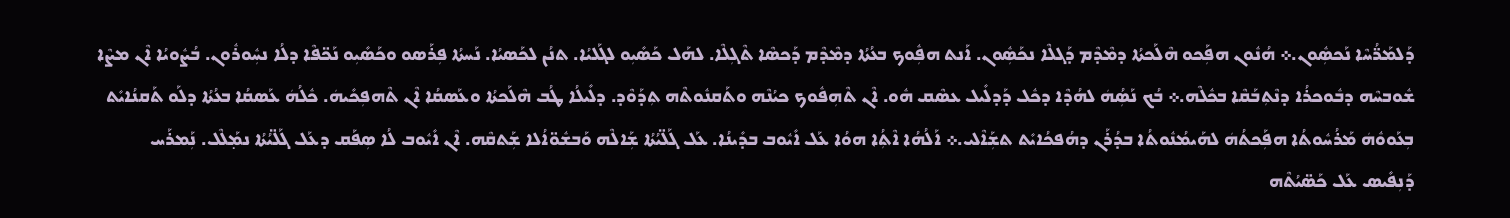ܕܰܠܡܰܪ̈ܳܚܶܐ ܢܰܟܣܼܽܘܢ.܀ ܗܳܢܽܘܢ ܗܦܼܰܟܘ ܗܶܠܰܟܬܳܐ ܕܡܶܕܶܡ ܕܰܓܠܶܐ ܢܟܰܣܼܽܘܢ. ܐܰܢܬ ܗܦܼܽܘܟ ܒܥܳܬܳܐ ܕܡܶܕܶܡ ܕܰܟܣܶܐ ܬܶܓܼܠܶܐ. ܠܗܰܠ ܟܰܣܺܝܼܘ ܠܓܰܠܝܳܐ. ܬܢܳܢ ܠܟܰܣܝܳܐ. ܢܰܚܬܳܐ ܦܼܪܰܣܘ ܘܟܰܣܺܝܼܘ ܢܰܟ̈ܦܶܐ ܕܠܳܐ ܢܚܼܽܘܪܽܘܢ. ܒܳܨܽܘܝܳܐ ܐܶܢ ܡܨܶܐ ܫܽܘܒܚܶܗ ܕܒܽܘܟܪܳܐ ܕܢܶܬܼܒܰܩܶܐ ܒܟܽܠܶܗ.܀ ܒܳܟ ܢܰܣܼܳܗܿ ܠܗܳܕܶܐ ܕܟܽܠ ܕܰܕܠܺܝܠ ܥܣܶܩ ܗܽܘ. ܐܶܢ ܬܶܗܼܦܽܘܟ ܟܝܳܢܶܗ ܘܬܰܩܢܽܘܬܶܗ ܬܼܕܰܘܶܕ. ܕܠܺܝܠܳܐ ܛܳܒ ܗܶܠܰܟܬܳܐ ܘܥܰܣܩܳܐ ܐܶܢ ܬܶܗܦܼܟܺܝܗܿ. ܟܽܠܳܗܿ ܥܰܣܩܳܐ ܒܥܳܬܳܐ ܕܠܰܘ ܬܰܩܢܳܐܝܺܬ ܒܼܥܰܘܘܽܗܿ ܡܰܪܳܚܽܘܬܳܐ ܗܦܼܰܟܬܳܗܿ ܠܗܰܝܡܳܢܽܘܬܳܐ ܒܕܳܪܰܢ ܕܗܳܦܟܳܐܝܺܬ ܬܫܼܰܐܶܠܝ.܀ ܐܰܠܳܗܳܐ ܐܶܬܼܳܐ ܗܘܳܐ ܥܰܠ ܐܺܝܽܘܒ ܒܕܺܝܢܳܐ. ܥܰܠ ܓܰܠ̈ܝܳܬܳܐ ܫܼܰܐܠܶܗ ܘܰܒܫܽܘ̈ܐܳܠܐ ܫܼܰܬܩܶܗ. ܐܶܢ ܐܺܝܽܘܒ ܠܳܐ ܣܼܦܰܩ ܕܥܰܠ ܓܰܠ̈ܝܳܬܳܐ ܢܡ݂ܰܠܶܠ. ܢܼܰܡܪܰܚ ܕܰܢܼܦܺܝܣ ܥܰܠ ܟܰܣ̈ܝܳܬܶܗ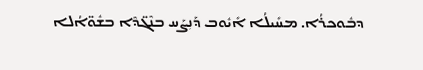ܕܒܽܘܟܪܳܐ. ܡܚܺܝܠܳܐ ܐܺܝܽܘܒ ܕܰܢܼܨܰܚ ܒܢܶܓ̈ܕܶܐ ܒܫܽܘ̈ܐܳܠܐ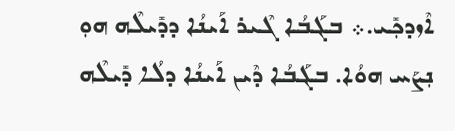ܐܶܙܕܟܼܺܝ.܀ ܒܓܰܒܳܐ ܓܶܝܪ ܐܰܝܢܳܐ ܕܕܺܝܠܶܗ ܗܘܼ ܢܼܨܰܚ ܗܘܳܐ. ܒܓܰܒܳܐ ܕܶܝܢ ܐܰܝܢܳܐ ܕܠܳܐ ܕܺܝܠܶܗ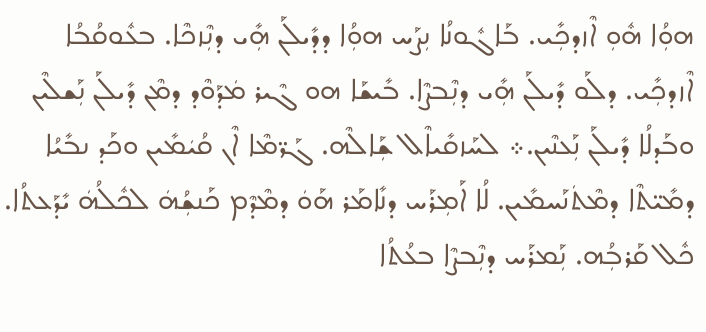ܗܘܼܳܐ ܗܽܘܼ ܐܶܙܕܟܼܺܝ. ܒܰܐܓܽܘܢܳܐ ܢܼܨܰܚ ܗܘܼܳܐ ܕܕܺܝܠܰܢ ܗܼܺܝ ܕܢܼܶܙܟܶܐ. ܒܥܽܘܩܳܒܳܐ ܐܶܙܕܟܼܺܝ. ܕܠܰܘ ܕܺܝܠܰܢ ܗܼܺܝ ܕܢܼܶܒܨܶܐ. ܒܺܝܫܰܐ ܗܘ ܓܶܝܪ ܡܿܕܰܘܶܕ ܕܡܶܢ ܕܺܝܠܰܢ ܢܼܰܫܠܶܝܢ ܘܒܰܕܠܳܐ ܕܺܝܠܰܢ ܢܼܰܥܢܶܝܢ.܀ ܠܚܰܙܩܺܝܐܶܠ ܫܼܰܐܠܶܗ. ܓܰܪ̈ܡܶܐ ܐܶܢ ܩܳܝܿܡܺܝܢ ܘܟܰܕ ܢܒܺܝܳܐ ܕܡܺܝ̈ܬܶܐ ܕܡܶܬܿܢܰܚܡܺܝܢ. ܠܳܐ ܐܰܡܼܪܰܚ ܕܢܺܐܡܰܪ ܗܰܘܿ ܕܡܶܕܶܡ ܟܰܢܫܼܳܗܿ ܠܟܽܠܳܗܿ ܝܺܕܰܥܬܳܐ. ܟܽܠ ܩܰܪܒܼܳܗ. ܢܼܰܡܪܰܚ ܕܢܼܶܒܨܶܐ ܒܥܳܬܳܐ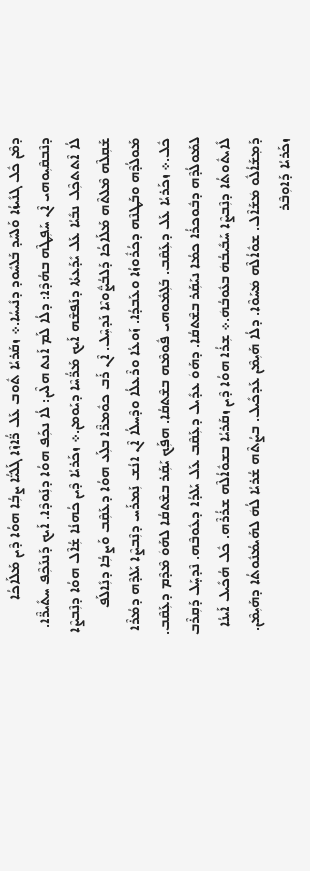ܕܡܶܢ ܟܽܠ ܓܢܺܝܙܳܐ ܘܰܠܚܰܕ ܒܰܠܚܽܘܕ ܕܢܺܝܚܳܐ.܀ ܙܩܰܪܝܳܐ ܬܽܘܒ ܥܰܠ ܪ̈ܳܐܙܶܐ ܓܰܠܝ̈ܳܐ ܨܒܼܳܐ ܗܘܳܐ ܕܶܝܢ ܡܰܠܰܐܟܳܐ ܕܢܶܒܩܶܝܼܘܗܝ ܐܶܢ ܚܰܦܼܛܶܗ ܒܗܳܕܶܐ: ܕܠܳܐ ܠܰܡ ܐܰܢܬ ܗܠܶܝܢ: ܠܳܐ ܢܟܼܰܦ ܗܘܳܐ ܕܢܼܰܘܕܶܐ. ܐܰܝܟ ܕܰܢܢܰܟܼܶܦ ܚܬܺܝܪ̈ܶܐ. ܠܳܐ ܐܶܬܬܟܼܶܠ ܢܒܺܝܳܐ ܥܰܠ ܝܺܕܰܥܬܳܐ ܕܢܰܦܫܶܗ ܐܰܝܟ ܡܰܪ̈ܳܚܶܐ ܕܝܰܘܡܢ.܀ ܙܟܰܪܝܳܐ ܕܶܝܢ ܟܳܗܢܳܐ ܫܼܳܐܶܠ ܗܘܳܐ ܕܢܼܶܒܨܶܐ ܫܰܩܼܠܶܗ ܡܶܠܬܶܗ ܡܰܠܰܐܟܳܐ ܕܰܠܒܳܨ̈ܽܘܝܶܐ ܢܰܕܚܼܶܠ. ܐܶܢ ܪܰܒ ܟܘܽܡܪ̈ܶܐ ܒܠܼܰܥ ܗܘܳܐ ܕܥܰܩܼܶܒ ܘܰܨܒܼܳܐ ܕܢܼܺܐܠܰܦ ܡܰܘܠܳܕܶܗ ܘܒܰܛܢܶܗ ܕܟܳܪܽܘܙܳܐ ܘܥܰܒܕܳܐ. ܙܰܘܥܳܐ ܘܪܶܥܠܳܐ ܘܕܶܚܠܳܐ ܐܶܢ ܐܢܳܫ ܢܼܰܡܪܰܚ ܕܢܼܶܒܨܶܐ ܝܰܠܕܶܗ ܕܡܳܪܶܐ ܟܽܠ.܀ ܙܟܰܪܝܳܐ ܥܰܠ ܕܥܼܰܩܶܒ. ܒܰܠܼܡܽܘܗܝ ܦܽܘܡܶܗ ܒܫܶܬܩܳܐ. ܗܦܼܰܟ ܝܰܩܼܰܪ ܒܫܶܬܩܳܐ ܠܗܰܘܿ ܡܶܕܶܡ ܕܥܼܰܩܶܒ. ܠܡܰܘܠܳܕܶܗ ܕܒܽܘܟܪܳܐ ܟܡܳܐ ܢܝܰܩܼܰܪ ܒܫܶܬܩܳܐ. ܕܗܰܘܿ ܥܕܺܝܠ ܕܥܼܰܩܶܒ ܥܰܠ ܝܰܠܕܳܐ ܕܥܽܘܒܶܗ. ܢܶܕܚ̣ܰܠ ܕܰܩܼܪܶܒ ܠܺܐܝܬܽܘܬܳܐ ܕܢܼܶܒܨܶܐ ܚܰܒܺܝܒܳܗܿ ܒܥܽܘܒܳܗܿ.܀ ܫܼܪܳܐ ܗܘܳܐ ܕܶܝܢ ܙܩܰܪܝܳܐ ܒܫܘܽܐܳܠܶܗ ܫܪܳܪܶܗ. ܟܽܠ ܗܳܟܺܝܠ ܐܰܝܢܳܐ ܕܰܡ݂ܫܰܐܳܠܽܘ ܡܿܫܰܐܶܠ. ܫܘܽܐܳܠܶܗ ܡܿܚܰܘܶܐ. ܕܠܳܐ ܗܰܝܼܡܶܢ ܥܰܕܟܺܝܠ. ܒܨܳܬܶܗ ܫܳܪܝܳܐ ܠܳܗܿ ܠܗܰܝܡܳܢܽܘܬܳܐ ܕܗܰܝܼܡܶܢ. ܙܟܰܪܝܳܐ ܕܰܐܘܼܒܶܪ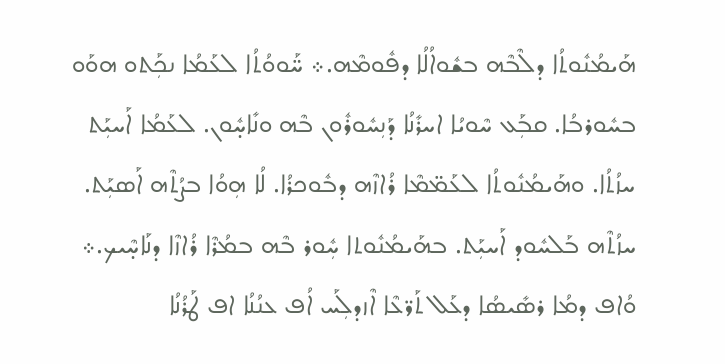ܗܰܝܡܳܢܽܘܬܳܐ ܕܠܶܒܶܗ ܒܫܽܘܐܳܠܳܐ ܕܦܽܘܡܶܗ.܀ ܚ̈ܰܘܘܳܬܳܐ ܠܥܰܡܳܐ ܢܟܼܰܬܘ ܗܘܰܘ ܒܚܽܘܪܒܳܐ. ܩܒܼܰܥ ܚܶܘܝܳܐ ܐܚܪܺܢܳܐ ܕܰܢܼܚܽܘܪܽܘܢ ܒܶܗ ܘܢܺܐܚ̣ܽܘܢ. ܠܥܰܡܳܐ ܐܰܚܝܼܰܬ ܚܙܳܬܳܐ. ܘܗܰܝܡܳܢܽܘܬܳܐ ܠܥܰܡ̈ܡܶܐ ܪܳܐܙܶܗ ܕܒܽܘܟܪܳܐ. ܠܳܐ ܗܼܘܳܐ ܒܨܳܬܶܗ ܐܰܣܝܼܰܬ. ܚܙܳܬܶܗ ܒܰܠܚܽܘܕ ܐܰܚܝܼܰܬ. ܒܗܰܝܡܳܢܽܘܬܐ ܚܼܽܘܪ ܒܶܗ ܒܡܳܪܶܐ ܪܳܐܙܶܐ ܕܢܰܐܚ̣ܶܝܟ.܀ ܘܳܐܦ ܕܡܳܐ ܪܣܺܝܣܳܐ ܕܥܰܠ ܬܰܪ̈ܥܶܐ ܐܶܙܕܠܼܰܚ ܐܳܦ ܥܢܳܢܳܐ ܐܦ ܛܰܪܳܢܳܐ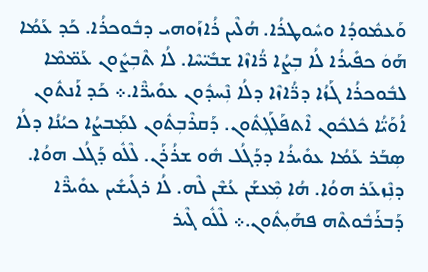ܘܰܥܡܽܘܕܳܐ ܘܚܽܘܛܪܳܐ. ܗܳܠܶܝܢ ܪܳܐܙܰܘܗܝ ܕܒܽܘܟܪܳܐ. ܟܰܕ ܥܰܡܳܐ ܗܰܘܿ ܟܦܺܝܪܳܐ ܠܳܐ ܒܼܨܳܐ ܪ̈ܳܐܙܶܐ ܫܒܺܝ̈ܚܶܐ. ܠܳܐ ܬܶܒܼܨܽܘܢ ܥܰܡ̈ܡܶܐ ܠܒܽܘܟܪܳܐ ܓܰܙܳܐ ܕܪ̈ܳܐܙܶܐ ܕܠܳܐ ܢܼܶܚܕܽܘܢ ܥܘܺܝܪ̈ܶܐ.܀ ܟܰܕ ܐܰܢܬܽܘܢ ܐܳܘܰܝ̈ܳܐ ܟܽܠܟܽܘܢ ܐܶܬܦܰܠܰܓܼܬܽܘܢ. ܕܰܩܪܶܒܼܬܽܘܢ ܠܡ݂ܰܒܨܳܐ ܟܝܳܢܳܐ ܕܠܳܐ ܣܼܒܰܪ ܥܰܡܳܐ ܥܘܺܝܪܳܐ ܕܕܰܓܳܠ ܗܽܘ ܫܪܳܪܰܢ. ܠܶܠܽܘ ܕܰܓܳܠ ܗܘܳܐ. ܕܢܼܶܙܥܰܪ ܗܘܳܐ. ܗܳܐ ܡܼܶܥܫܰܢ ܥܳܫܶܢ ܠܶܗ. ܠܳܐ ܪܓܺܝܫܺܝܢ ܥܘܺܝܪ̈ܶܐ ܕܰܒܪܰܒܽܘܬܶܗ ܦܗܰܝܼܬܽܘܢ.܀ ܠܶܠܽܘ ܓܶܝܪ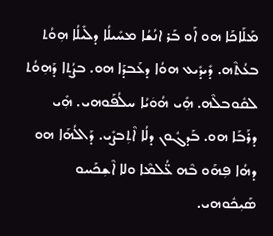ܡܰܠܰܐܟܰܐ ܗܘ ܐܰܘ ܒܰܪ ܐܢܳܫܳܐ ܡܚܺܝܠܳܐ ܕܠܺܝܠܳܐ ܗܼܘܳܬ ܒܥܳܬܶܗ. ܕܺܝܕܺܝܥ ܗܘܳܐ ܕܥܰܒܕܰܐ ܗܘ. ܒܨܳܬܐ ܕܰܗܼܘܳܬ ܠܩܽܘܒܠܶܗ. ܗܼܺܝ ܗܳܘܿܝܳܐ ܚܠܳܦܰܘܗܝ. ܗܼܺܝ ܕܪܰܒܰܐ ܗܘ. ܒܰܕܓܽܘܢ ܕܠܳܐ ܐܶܬܼܒܨܺܝ. ܕܰܐܠܳܗܰܐ ܗܘ ܕܗܳܐ ܦܼܗܰܘ ܒܶܗ ܥ̈ܳܠܡܶܐ ܘܠܐ ܐܶܫܼܟܰܚܘ ܣܰܝܼܟܽܘܗܝ.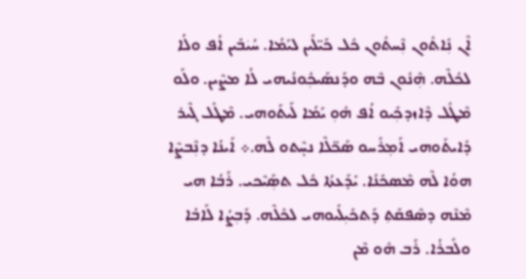ܐܶܢ ܢܼܺܐܬܽܘܢ ܢܼܶܚܬܽܘܢ ܟܽܠ ܟܰܝ̈ܠܺܝܢ ܠܝܰܡܳܐ. ܚܳܝܿܒܺܝܢ ܐܳܦ ܘܠܳܐ ܠܟܽܠܶܗ. ܗܼܶܢܽܘܢ ܒܶܗ ܘܕܰܢܣܰܝܟܼܽܘܢܳܝܗܝ ܠܳܐ ܡܨܶܝܢ. ܘܠܰܘ ܡܶܛܽܠ ܕܶܐܙܕܟܼܺܝܘ ܐܳܦ ܗܽܘܼ ܝܰܡܳܐ ܠܰܝܬܰܘܗܝ. ܡܶܛܽܠ ܓܶܝܪ ܕܺܐܝܬܰܘܗܝ ܐܰܡ݂ܪܰܚܘ ܣܰܟ̈ܠܶܐ ܢܚ̣ܶܬܘ ܠܶܗ.܀ ܐܰܝܢܳܐ ܕܢܼܶܒܨܶܐ ܗܘܳܐ ܠܶܗ ܡܶܣܟܺܢܳܐ. ܝܺܕܰܥܬܳܐ ܟܽܠ ܬܣܼܰܝܶܟܝ. ܪܰܒܳܐ ܗܝ ܡܶܢܶܗ ܕܣܶܦܩܰܬܼ ܕܰܬܟܺܝܼܠܺܝܘܗܝ ܠܟܽܠܶܗ. ܕܰܒܼܨܳܐ ܠܰܐܒܳܐ ܘܠܰܒܪܳܐ. ܪܰܒ ܗܽܘ ܡܶܢ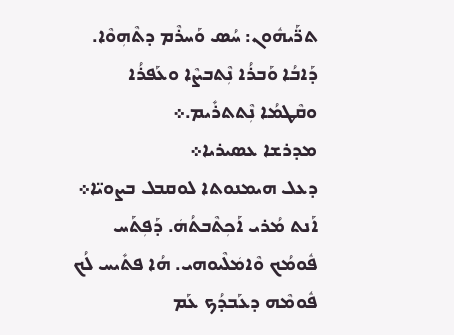ܬܪ̈ܰܝܗܽܘܢ: ܚܳܣ ܘܰܚܪܶܡ ܕܬܶܗܼܘܶܐ. ܕܰܐܒܳܐ ܘܰܒܪܳܐ ܢܼܶܬܒܨܶܐ ܘܥܰܦܪܳܐ ܘܩܶܛܡܳܐ ܢܼܶܬܬܪܺܝܡ.܀
ܡܕܪܫܐ ܥܣܝܪܝܐ܀
ܕܥܠ ܗܝܡܢܘܬܐ ܠܘܩܒܠ ܒܨܘܝ̈ܐ܀
ܐܰܢܬ ܡܳܪܝ ܐܰܟܼܬܶܒܬܳܗܿ. ܕܰܦܼܬܰܚ ܦܽܘܡܳܟ ܘܶܐܡܿܠܶܝܘܗܝ. ܗܳܐ ܦܬܺܝܚ ܠܳܟ ܦܽܘܡܶܗ ܕܥܰܒܕܳܟ ܥܰܡ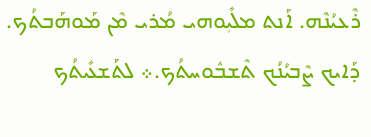ܪܶܥܝܳܢܶܗ. ܐܰܢܬ ܡܠܺܝܼܘܗܝ ܡܳܪܝ ܡܶܢ ܡܰܘܗܰܒܬܳܟ. ܕܰܐܝܟ ܨܶܒܝܳܢܳܟ ܬܶܫܒܽܘܚܬܳܟ.܀ ܠܬܰܫܥܺܝܬܳܟ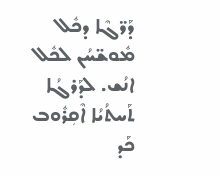ܕܰܪ̈ܓܶܐ ܕܟܽܠ ܡܽܘܫ̈ܚܳܢ ܠܟܽܠ ܐܢܳܫ. ܠܕܰܪܓܳܐ ܬܰܚܬܳܝܳܐ ܐܶܩܼܪܽܘܒ ܟܰܕ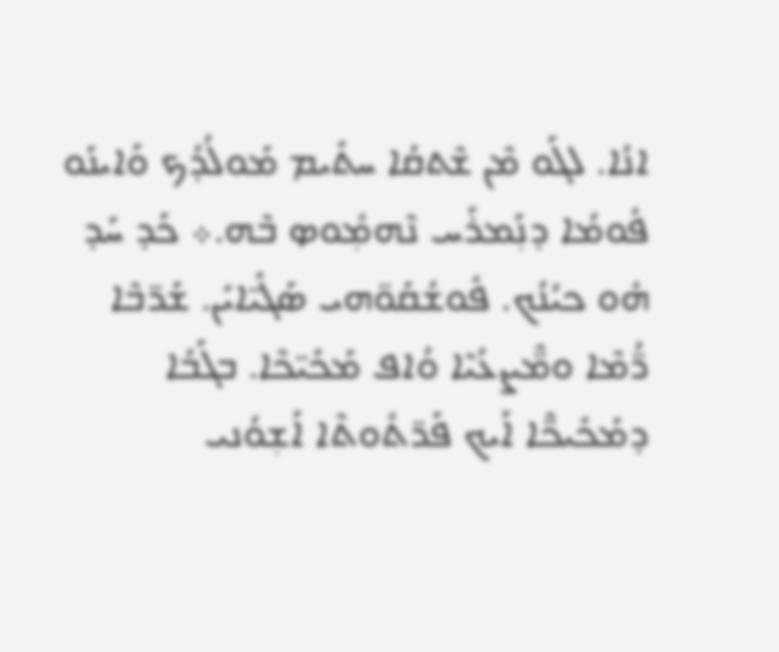ܐܢܳܐ. ܠܓܰܘ ܡܶܢ ܫܶܬܩܳܐ ܚܬܺܝܡ ܡܰܘܠܳܕܳܟ ܘܰܐܝܢܰܘ ܦܽܘܡܳܐ ܕܢܼܰܡܪܰܚ ܢܶܗܡܼܽܘܤ ܒܶܗ.܀ ܟܰܕ ܚܰܕ ܗܽܘ ܟܝܳܢܳܟ. ܦܽܘܫܳܩܰܘ̈ܗܝ ܣܰܓܺܝ̈ܐܝܺܢ. ܫܰܪ̈ܒܶܐ ܪ̈ܳܡܶܐ ܘܡ̈ܶܨܥܳܝܶܐ ܘܳܐܦ ܡܰܟܺܝ̈ܟܶܐ. ܒܓܰܒܳܐ ܕܡܰܟܺܝܟ̈ܶܐ ܐܰܝܟ ܦܰܪ̈ܬܽܘܬܶܐ ܐܰܫܼܘܳܢܝ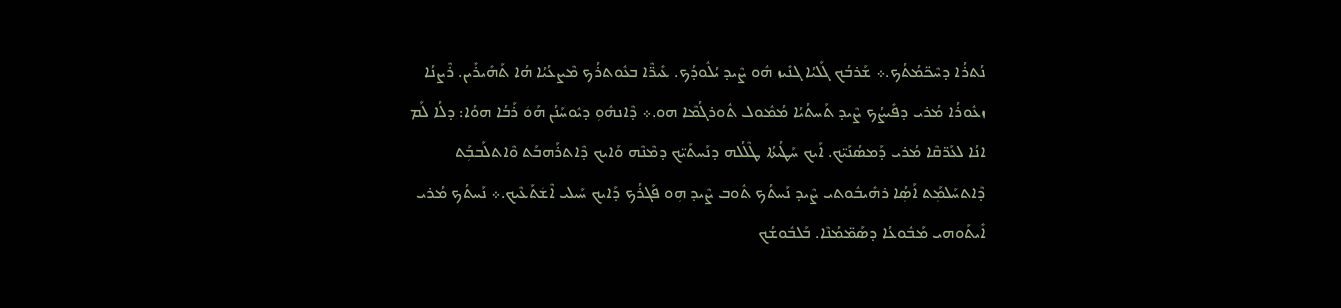ܢܳܬܪܳܐ ܕܚܶܟ̈ܡܳܬܳܟ.܀ ܫܰܪܒܳܟ ܓܰܠܝܳܐ ܓܢܺܝܙ ܗܽܘ ܨܶܝܕ ܝܳܠܽܘܕܳܟ. ܥܺܝܪ̈ܶܐ ܒܥܽܘܬܪܳܟ ܡܶܨܥܳܝܳܐ ܗܳܐ ܬܰܗܺܝܪܺܝܢ. ܪܶܨܢܳܐ ܙܥܽܘܪܳܐ ܡܳܪܝ ܕܦܺܝܨܳܟ ܨܶܝܕ ܬܰܚܬܳܝܳܐ ܡܳܡܽܘܠ ܬܽܘܪܓܳܡܶܐ ܗܘ.܀ ܕܶܐܢܗܽܘܼ ܕܝܽܘܚܰܢܳܢ ܗܰܘܿ ܪܰܒܳܐ ܗܘܳܐ: ܕܠܳܐ ܠܰܡ ܐܢܳܐ ܠܥܰܪ̈ܩܶܐ ܡܳܪܝ ܕܰܡܣܳܢܰܝ̈ܟ. ܐܰܝܟ ܚܰܛܳܝܬܳܐ ܛܶܠܳܠܗ ܕܢܰܚܬܰܝ̈ܟ ܕܡܶܢܶܗ ܘܰܐܝܟ ܕܶܐܬܪܰܗܒܰܬ ܘܶܐܬܠܰܒܒܼܰܬ ܕܶܐܬܚܰܠܡܼܰܬ ܐܰܣܼܳܐ ܪܗܺܝܒܽܘܬܝ ܨܶܝܕ ܢܰܚܬܳܟ ܬܽܘܒ ܨܶܝܕ ܗܼܘ ܦܰܓܪܳܟ ܕܰܐܝܟ ܚܰܝܠܝ ܐܶܫܿܬܰܥܶܝܟ.܀ ܢܰܚܬܳܟ ܡܳܪܝ ܐܺܝܬܰܘܗܝ ܡܰܒܽܘܥܳܐ ܕܣܰܡ̈ܡܳܢܶܐ. ܒܰܠܒܽܘܫܳܟ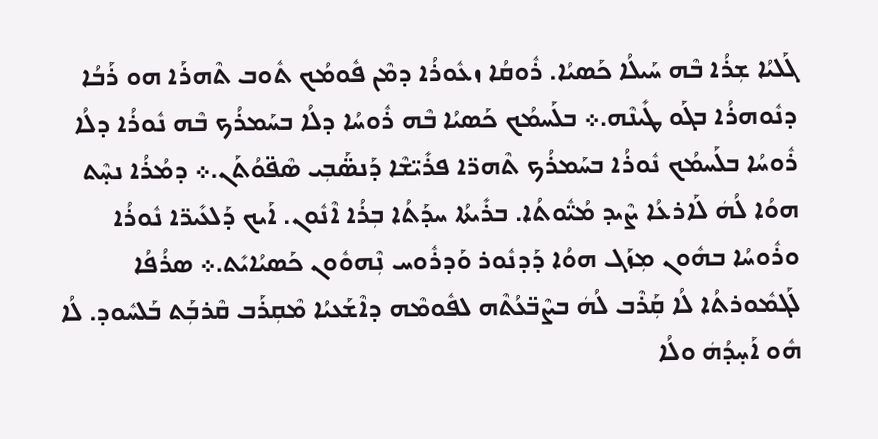ܓܰܠܝܳܐ ܫܼܪܳܐ ܒܶܗ ܚܰܝܠܳܐ ܟܰܣܝܳܐ. ܪܽܘܩܳܐ ܙܥܽܘܪܳܐ ܕܡܶܢ ܦܽܘܡܳܟ ܬܽܘܒ ܬܶܗܪܰܐ ܗܘ ܪܰܒܳܐ ܕܢܽܘܗܪܳܐ ܒܓܰܘ ܛܺܝܢܶܗ.܀ ܒܠܰܚܡܳܟ ܟܰܣܝܳܐ ܒܶܗ ܪܽܘܚܳܐ ܕܠܳܐ ܒܚܰܡܪܳܟ ܒܶܗ ܢܽܘܪܳܐ ܕܠܳܐ ܪܽܘܚܳܐ ܒܠܰܚܡܳܟ ܢܽܘܪܳܐ ܒܚܰܡܪܳܟ ܬܶܗܪ̈ܐ ܦܪܺܝ̈ܫܶܐ ܕܰܢܣ̈ܰܒܼܝ ܣܶܦ̈ܘܳܬܰܢ.܀ ܕܡܳܪܳܐ ܢܚ̣ܶܬ ܗܘܳܐ ܠܳܗܿ ܠܰܐܪܥܳܐ ܨܶܝܕ ܡܳܝ̈ܽܘܬܳܐ. ܒܪܺܝܬܳܐ ܚܕܰܬܳܐ ܒܼܪܳܐ ܐܶܢܽܘܢ. ܐܰܝܟ ܕܰܠܥܺܝܪ̈ܐ ܢܽܘܪܳܐ ܘܪܽܘܚܳܐ ܒܗܽܘܢ ܡܼܙܰܓ ܗܘܳܐ ܕܰܕܢܽܘܪ ܘܰܕܪܽܘܚ ܢܼܶܗܘܽܘܢ ܟܰܣܝܳܐܝܺܬ.܀ ܣܪܳܦܳܐ ܠܰܓܡܽܘܪܬܳܐ ܠܳܐ ܩܼܰܪܶܒ ܠܳܗܿ ܒܨܶܒ̈ܥܳܬܶܗ ܠܦܽܘܡܶܗ ܕܐܶܫܰܥܝܳܐ ܡܶܩܼܪܰܒ ܩܶܪܒܼܰܬ ܒܰܠܚܽܘܕ. ܠܳܐ ܗܽܘ ܐܰܚ̣ܕܳܗܿ ܘܠܳܐ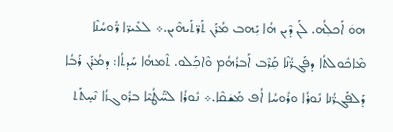ܗܘܿ ܐܰܟܠܼܳܗ. ܠܰܢ ܕܶܝܢ ܗܳܐ ܝܼܰܗܒ ܡܳܪܰܢ ܬܰܪ̈ܬܰܝܗܶܝܢ.܀ ܠܥܺܝܪ̈ܐ ܪ̈ܽܘܚܳܢܶܐ ܡܶܐܟܽܘܠܬܳܐ ܕܦܰܓܪ̈ܳܢܶܐ ܩܼܰܪܶܒ ܐܰܒܪܳܗܳܡ ܘܶܐܟܼܰܠܘ. ܬܶܡܗܳܐ ܚܰܕܬܳܐ: ܕܡܳܪܰܢ ܪܰܒܳܐ ܕܰܠܦܰܓܪ̈ܳܢܐ ܢܽܘܪܳܐ ܘܪܽܘܚܳܐ ܐܳܦ ܡܰܫܿܩܶܐ.܀ ܢܽܘܪܳܐ ܠܚ̈ܰܛܳܝܶܐ ܒܪܽܘܓܙܳܐ ܢܶܚ̣ܬܰܬ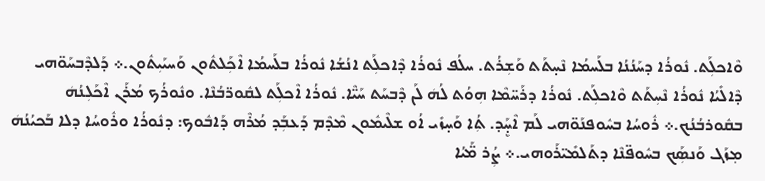ܘܶܐܟܠܼܰܬ. ܢܽܘܪܳܐ ܕܚܰܢܳܢܳܐ ܒܠܰܚܡܳܐ ܢܶܚ̣ܬܰܬ ܘܰܫܼܪܳܬ. ܚܠܳܦ ܢܽܘܪܳܐ ܕܶܐܟܠܼܰܬ ܐܢܳܫܳܐ ܢܽܘܪܳܐ ܒܠܰܚܡܳܐ ܐܶܟܼܰܠܬܽܘܢ ܘܰܚܝܰܝܼܬܽܘܢ.܀ ܕܰܠܕܶܒܚܰܘ̈ܗܝ ܕܶܐܠܺܝܳܐ ܢܽܘܪܳܐ ܢܶܚܼܬܰܬ ܘܶܐܟܠܼܰܬ. ܢܽܘܪܳܐ ܕܪܰܚ̈ܡܶܐ ܗܼܘܳܬ ܠܳܗܿ ܠܰܢ ܕܶܒܚܰܬ ܚܰܝ̈ܶܐ. ܢܽܘܪܳܐ ܐܶܟܠܼܰܬ ܠܩܽܘܪ̈ܒܳܢܶܐ. ܘܢܽܘܪܳܟ ܡܳܪܰܢ ܐܶܟܰܠܼܢܳܗܿ ܒܩܽܘܪܒܳܢܳܟ.܀ ܪܽܘܚܳܐ ܒܚܽܘܦܢܰܘ̈ܗܝ ܠܰܡ ܐܶܚ̣ܷܰܕ. ܬܼܳܐ ܘܰܚ̣ܙܺܝ ܐܳܘ ܫܠܶܝܡܽܘܢ ܡܶܕܶܡ ܕܰܥܒܼܰܕ ܡܳܪܶܗ ܕܰܐܒܽܘܟ: ܕܢܽܘܪܳܐ ܘܪܽܘܚܳܐ ܕܠܐ ܒܰܟܝܳܢܳܗܿ ܡ݂ܙܰܓ ܘܰܢܣܼܰܟ ܒܚܽܘܦ̈ܢܶܐ ܕܬܰܠܡܺܝ̈ܪܰܘܗܝ.܀ ܨܼܳܪ ܡ̈ܰܝܳܐ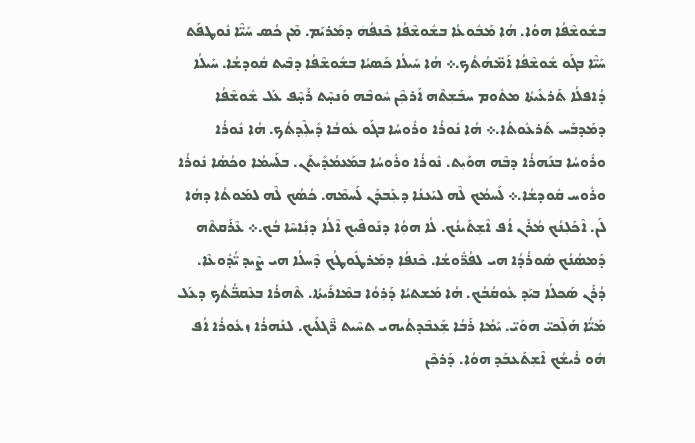ܒܫܽܘܫܶܦܳܐ ܗܘܳܐ. ܗܳܐ ܡܰܒܽܘܥܳܐ ܒܫܽܘܫܶܦܳܐ ܟܶܢܦܳܗܿ ܕܡܰܪܝܰܡ. ܡܶܢ ܟܳܣ ܚܰܝ̈ܶܐ ܢܽܘܛܦܰܬ ܚܰܝ̈ܶܐ ܒܓܰܘ ܫܽܘܫܶܦܳܐ ܐܰܡ̈ܗܳܬܳܟ.܀ ܗܳܐ ܚܰܝܠܳܐ ܟܰܣܝܳܐ ܒܫܽܘܫܶܦܳܐ ܕܒܶܝܬ ܩܽܘܕܫܳܐ. ܚܰܝܠܳܐ ܕܳܐܦܠܳܐ ܬܰܪܥܺܝܬܳܐ ܡܬܽܘܡ ܚܒܰܫܼܬܶܗ ܐܰܪܟܼܶܢ ܚܽܘܒܶܗ ܘܰܢܚ̣ܶܬ ܪܰܚ̣ܶܦ ܥܰܠ ܫܽܘܫܶܦܳܐ ܕܡܰܕܒܰܚ ܬܰܪܥܽܘܬܳܐ.܀ ܗܳܐ ܢܽܘܪܳܐ ܘܪܽܘܚܳܐ ܒܓܰܘ ܥܽܘܒܳܐ ܕܺܝܠܼܶܕܬܳܟ. ܗܳܐ ܢܽܘܪܳܐ ܘܪܽܘܚܳܐ ܒܢܰܗܪܳܐ ܕܒܶܗ ܗܘܰܝܼܬ. ܢܽܘܪܳܐ ܘܪܽܘܚܳܐ ܒܡܰܥܡܳܕܺܝܬܰܢ. ܒܠܰܚܡܳܐ ܘܟܳܣܳܐ ܢܽܘܪܳܐ ܘܪܽܘܚ ܩܽܘܕܫܳܐ.܀ ܠܰܚܡܳܟ ܠܶܗ ܠܝܰܥܢܳܐ ܕܥܼܰܒܕܰܢ ܠܰܚܡܶܗ. ܟܳܣܳܟ ܠܶܗ ܠܡܰܘܬܳܐ ܕܗܳܐ ܠܰܢ. ܐܶܟܰܠܼܢܳܟ ܡܳܪܰܢ ܐܳܦ ܐܶܫܼܬܰܝܢܳܟ. ܠܳܐ ܗܘܼܳܐ ܕܢܰܘܦܶܝܼܟ ܐܶܠܳܐ ܕܢܼܺܐܚܶܐ ܒܳܟ.܀ ܥܶܪܰܩܬܶܗ ܕܰܡܣܳܢܳܟ ܣܽܘܪܳܕܳܐ ܗܝ ܠܦܳܪ̈ܽܘܫܳܐ. ܟܶܢܦܳܐ ܕܡܰܪܛܽܘܛܳܟ ܕܶܚܠܳܐ ܗܝ ܨܶܝܕ ܝ̈ܳܕܽܘܥܶܐ. ܕܳܪܰܢ ܣܰܟܠܳܐ ܒܝܰܕ ܥܽܘܩܳܒܳܟ. ܗܳܐ ܡܰܫܬܝܳܐ ܕܰܪܼܘܳܐ ܒܡܶܐܪܺܝܬܳܐ. ܬܶܗܪܳܐ ܒܥܶܩܒ̈ܳܬܳܟ ܕܥܰܠ ܡܰܝ̈ܳܐ ܗܰܠܼܶܟܝ̈ ܗܘܰܝ̈. ܝܰܡܳܐ ܪܰܒܳܐ ܫܼܰܥܒܶܕܬܳܝܗܝ ܬܚܶܝܬ ܪ̈ܶܓܠܰܝܟ. ܠܢܰܗܪܳܐ ܙܥܽܘܪܳܐ ܐܳܦ ܗܽܘ ܪܺܝܫܳܟ ܐܶܫܼܬܰܥܒܰܕ ܗܘܳܐ. ܕܰܪܟܼܶܢ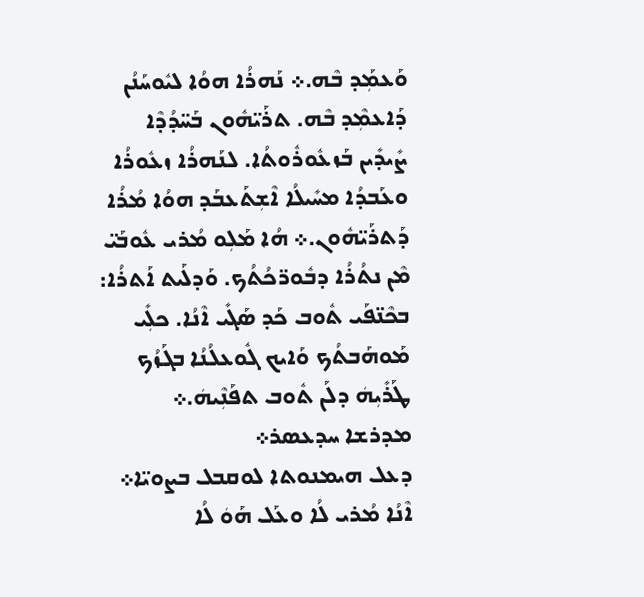ܘܰܥܡܼܰܕ ܒܶܗ.܀ ܢܰܗܪܳܐ ܗܘܳܐ ܠܝܽܘܚܰܢܳܢ ܕܰܐܥܡܼܶܕ ܒܶܗ. ܬܪܰܝ̈ܗܽܘܢ ܒܰܚ̈ܕܳܕܶܐ ܨܺܝܕܺܝܢ ܒܰܙܥܽܘܪܽܘܬܳܐ. ܠܢܰܗܪܳܐ ܙܥܽܘܪܳܐ ܘܥܰܒܕܳܐ ܡܚܺܝܠܳܐ ܐܶܫܼܬܰܥܒܰܕ ܗܘܳܐ ܡܳܪܳܐ ܕܰܬܪܰܝ̈ܗܽܘܢ.܀ ܗܳܐ ܡܰܠܼܘ ܡܳܪܝ ܥܽܘܒܰܝ̈ ܡܶܢ ܢܬܳܪܳܐ ܕܒܽܘܪ̈ܟܳܬܳܟ. ܘܰܕܠܰܝܬ ܐܰܬܪܳܐ: ܒܟܶܢ̈ܦܰܝ ܬܽܘܒ ܟܰܕ ܣܰܓܺܝ ܐܶܢܳܐ. ܟܠܼܺܝ ܡܰܘܗܰܒܬܳܟ ܘܰܐܝܟ ܓܽܘܥܠܳܢܳܐ ܒܓܰܙܳܟ ܛܰܪܺܝܼܗܿ ܕܠܰܢ ܬܽܘܒ ܬܦܰܢܼܶܝܗܿ.܀
ܡܕܪܫܐ ܚܕܥܣܪ܀
ܕܥܠ ܗܝܡܢܘܬܐ ܠܘܩܒܠ ܒܨܘܝ̈ܐ܀
ܐܶܢܳܐ ܡܳܪܝ ܠܳܐ ܘܥܰܠ ܗܰܘܿ ܠܳܐ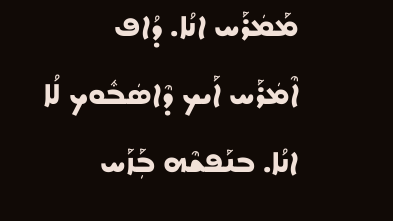ܡܰܡܿܪܰܚ ܐܢܳܐ. ܕܳܐܦ ܐܶܡܿܪܰܚ ܐܰܝܟ ܕܶܐܣܿܒܽܘܟ ܠܳܐ ܐܢܳܐ. ܒܢܰܦܫܶܗ ܒܼܰܙܰܚ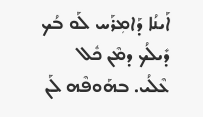ܐܰܝܢܳܐ ܕܰܐܡܼܪܰܚ ܠܰܘ ܒܳܟ ܕܺܝܠܳܟ ܕܡܶܢ ܟܽܠ ܥܶܠܳܝ. ܒܗܰܘܦܶܗ ܠܰܢ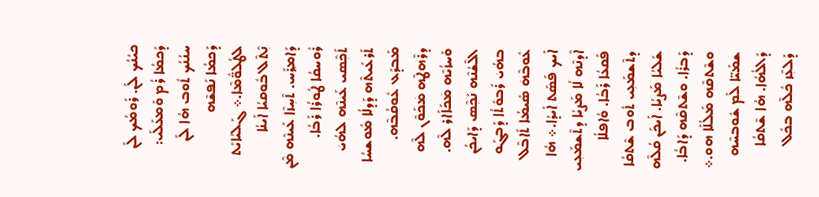ܟܝܳܢܳܟ ܠܰܢ. ܪܰܘܡܳܟ ܠܰܢ ܕܰܟܡܳܐ ܪܳܡ ܘܰܡܥܰܠܰܝ: ܚܢܳܢܳܟ ܬܽܘܒ ܗܳܐ ܠܰܢ ܕܰܟܡܳܐ ܢܰܦܫܶܗ ܠܛܳܠܘ̈ܽܡܶܐ.܀ ܓܰܠܝܳܐܝܺܬ ܢܼܶܬܶܠ ܒܽܘܩܝܳܐ ܐܰܝܢܳܐ ܕܰܐܡ݂ܪܰܚ. ܬܶܚܼܙܶܐ ܥܰܝܢܶܗ ܡܶܢ ܪܽܘܚܩܳܐ ܛܽܘܪܳܐ ܪܰܒܳܐ. ܬܰܟܼܶܣܝ ܥܰܝܢܶܗ ܠܗܳܝܿ ܬܰܪܥܺܝܬܶܗ ܕܰܕܠܳܐ ܡܽܘܫܚܳܐ ܡܰܒܕܰܥ ܥܽܘܩܳܒܶܗ. ܕܪܶܗܛܶܗ ܡܿܟܰܘܶܢ ܠܶܗ ܘܰܚܙܳܝܶܗ ܡܿܟܰܐܰܐܪ ܠܶܗ. ܐܠܶܫܳܢܶܗ ܢܰܟܼܶܣ ܕܰܐܝܟܳܢ ܒܗܳܝܿ ܪܰܒܘܽܬܳܐ ܕܰܒܓܰܘ ܥܽܘܒܶܗܿ ܣܺܝܡܳܐ ܬܺܐܒܶܠ ܐܰܝܟ ܦܰܣܰܬ ܐܺܝܕܳܐ.܀ ܗܳܐ ܐܶܕܢܶܗ ܠܳܐ ܡܰܨܝܳܐ ܕܬܶܫܡܰܥܼܝ ܦܰܩܥܳܐ ܪܰܒܳܐ. ܘܳܐܦܠܳܐ ܕܬܶܫܡܰܥܼܝ ܬܽܘܒ ܫܶܬܩܳܐ ܫܰܠܝܳܐ ܡܰܨܝܳܐ. ܐܰܝܟܰܢ ܩܳܠܶܗ ܕܰܒܪܳܐ. ܘܫܶܬܩܶܗ ܕܰܐܒܳܐ. ܘܫܶܬܩܶܗ ܡܰܠܳܠܰܐ ܗܘ.܀ ܫܡܰܝ̈ܐ ܠܰܡ ܫܽܘܒܚܶܗ ܕܰܐܠܳܗܳܐ. ܗܳܐ ܫܶܬܩܳܐ ܕܰܠܥܼܶܙ ܟܽܠܶܗ ܒܟܽܠ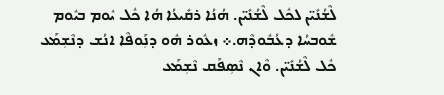ܠܶܫܳܢܺܝ̈ܢ ܠܟܽܠ ܠܶܫܳܢܺܝ̈ܢ. ܗܳܢܳܐ ܪܩܺܝܥܳܐ ܗܳܐ ܟܽܠ ܝܽܘܡ ܒܝܽܘܡ ܫܽܘܒܚܳܐ ܕܥܳܒܽܘܕܶܗ.܀ ܙܥܽܘܪ ܗܽܘ ܕܢܼܰܘܦܶܐ ܐܢܳܫ ܕܢܶܫܼܡܰܥ ܟܽܠ ܠܶܫܳܢܺܝ̈ܢ. ܘܶܐܢ ܢܶܣܼܦܰܩ ܢܶܫܼܡܰܥ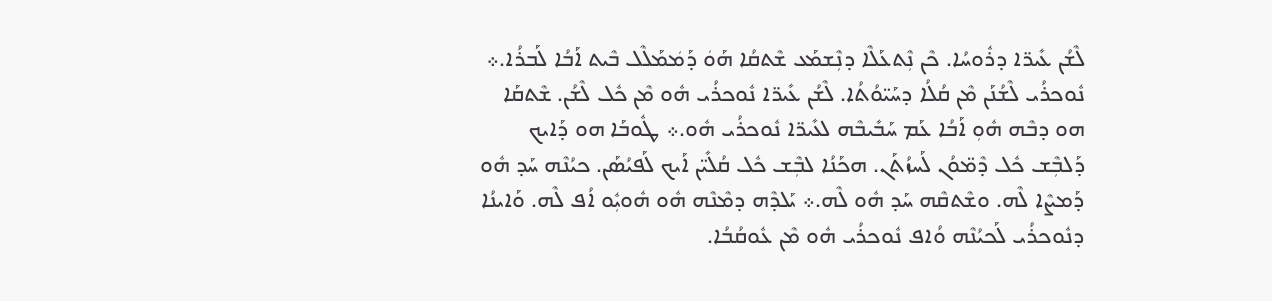ܠܶܫܳܢ ܥܺܝܪ̈ܐ ܕܪܽܘܚܳܐ. ܟܶܢ ܢܼܶܬܥܰܠܶܐ ܕܢܼܶܫܡܰܥ ܫܶܬܩܳܐ ܗܰܘܿ ܕܰܡܿܡܰܠܶܠ ܒܶܝܬ ܐܰܒܳܐ ܠܰܒܪܳܐ.܀ ܢܽܘܟܪܳܝ ܠܶܫܳܢܰܢ ܡܶܢ ܩܳܠܳܐ ܕܚܰܝ̈ܘܳܬܳܐ. ܠܶܫܳܢ ܥܺܝܪ̈ܐ ܢܽܘܟܪܳܝ ܗܽܘ ܡܶܢ ܟܽܠ ܠܶܫܳܢ. ܫܶܬܩܰܐ ܗܘ ܕܒܶܗ ܗܽܘܼ ܐܰܒܳܐ ܥܰܡ ܚܰܒܺܝܒܶܗ ܠܥܺܝܪ̈ܐ ܢܽܘܟܪܳܝ ܗܽܘ.܀ ܛܽܘܒܰܐ ܗܘ ܕܰܐܝܟ ܕܰܠܒܼܶܫ ܟܽܠ ܕܶܡ̈ܘܳܢ ܠܰܚܙܳܬܰܢ. ܗܟܰܢܳܐ ܠܒܼܶܫ ܟܽܠ ܩܳܠܺܝ̈ܢ ܐܰܝܟ ܠܰܦܝܳܣܰܢ. ܟܝܳܢܶܗ ܚܰܕ ܗܽܘ ܕܰܡܨܶܐ ܠܶܗ. ܘܫܶܬܩܶܗ ܚܰܕ ܗܽܘ ܠܶܗ.܀ ܝܰܠܕܶܗ ܕܡܶܢܶܗ ܗܽܘ ܗܽܘܝܼܽܘ ܐܳܦ ܠܶܗ. ܘܰܐܝܢܳܐ ܕܢܽܘܟܪܳܝ ܠܰܟܝܳܢܶܗ ܘܳܐܦ ܢܽܘܟܪܳܝ ܗܽܘ ܡܶܢ ܥܽܘܩܳܒܳܐ.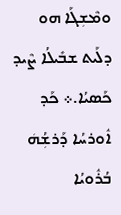ܘܡܶܫܼܓܰܐ ܗܘ ܕܠܰܝܬ ܫܒܺܝܠܳܐ ܨܶܝܕ ܟܰܣܝܳܐ.܀ ܟܰܕ ܐܽܘܪܚܳܐ ܕܰܪܫܼܳܗܿ ܒܳܪܽܘܝܳܐ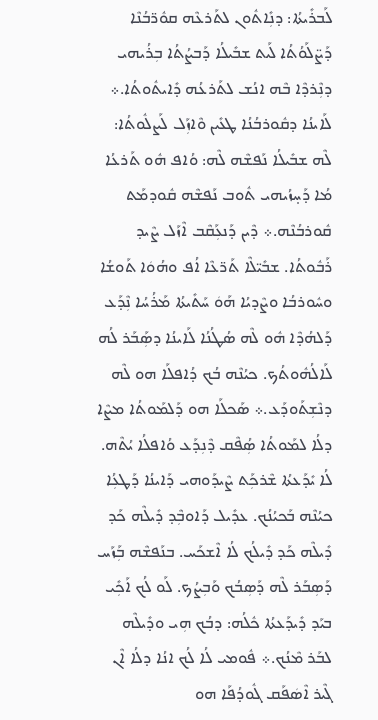ܠܰܒܪܺܝܬܳܐ: ܕܢܼܺܐܬܽܘܢ ܠܬܰܪܥܶܗ ܩܘܽܪ̈ܒܳܢܶܐ ܕܰܨ̈ܠܰܘܳܬܳܐ ܠܰܝܬ ܫܒܺܝܠܳܐ ܕܰܒܨܳܬܳܐ ܒܼܪܳܝܗܝ ܕܢܼܶܪܕܶܐ ܒܶܗ ܐܢܳܫ ܠܬܰܪܥܳܗ ܕܺܐܝܬܽܘܬܳܐ.܀ ܠܰܐܝܢܳܐ ܕܩܽܘܪܒܳܢܳܐ ܛܥܺܝܢ ܘܶܐܙܼܰܠ ܠܰܨܠܽܘܬܳܐ: ܠܶܗ ܫܒܺܝܠܳܐ ܢܰܦܫܶܗ ܠܶܗ: ܘܳܐܦ ܗܽܘ ܬܰܪܥܳܐ ܡܳܐ ܕܰܚ̣ܙܳܝܗܝ ܬܽܘܒ ܢܰܦܫܶܗ ܩܽܘܕܡܰܬ ܩܽܘܪܒܳܢܶܗ.܀ ܕܶܝܢ ܕܰܢܥܼܰܩܶܒ ܐܶܙܰܠ ܨܶܝܕ ܪܰܒܽܘܬܳܐ. ܫܒܺܝ̈ܠܶܐ ܬܰܪ̈ܥܶܐ ܐܳܦ ܘܗܳܘܿܐ ܬܰܘܫܳܐ ܘܚܽܘܪܒܳܐ ܘܨܶܕܝܳܐ ܗܰܘܿ ܚܰܬܺܝܬܳܐ ܡܰܪܳܚܳܐ ܢܼܶܕܰܥ ܕܰܠܗܳܕܶܐ ܗܽܘ ܠܶܗ ܣܳܛܳܢܳܐ ܠܰܐܝܢܳܐ ܕܣܼܰܒܰܪ ܠܳܗ ܠܰܐܠܳܗܽܘܬܳܟ. ܟܝܳܢܶܗ ܒܳܟ ܕܳܐܦܠܰܐ ܗܘ ܠܶܗ ܕܢܶܫܼܬܰܘܕܰܥ.܀ ܣܰܟܠܰܐ ܗܘ ܕܰܠܡܰܘܬܳܐ ܡܨܶܐ ܕܠܳܐ ܠܡܰܘܬܳܐ ܣܼܳܦܶܩ ܕܶܢܼܕܰܥ ܘܳܐܦܠܳܐ ܝܳܬܶܗ. ܠܳܐ ܝܺܕܰܥܬܳܐ ܫܶܪܟܼܰܬ ܨܶܝܕܰܘܗܝ ܕܰܐܝܢܳܐ ܕܰܛܥܼܳܐ ܟܝܳܢܶܗ ܒܰܟܝܳܢܳܟ. ܥܕܺܝܠ ܕܰܐܘܒܼܶܕ ܕܺܝܠܶܗ ܟܰܕ ܕܺܝܠܶܗ ܟܰܕ ܕܺܝܠܳܟ ܠܳܐ ܐܶܫܟܰܚ. ܒܢܰܦܫܶܗ ܒܼܰܙܰܚ ܕܰܣܼܒܰܪ ܠܶܗ ܕܰܣܼܒܳܟ ܘܰܒܼܨܳܟ. ܠܰܘ ܠܳܟ ܐܰܟܼܺܝ ܒܝܰܕ ܕܺܝܕܰܥܬܳܐ ܟܽܠܳܗ: ܕܒܳܟ ܗܼܝ ܘܕܺܝܠܶܗ ܠܒܰܪ ܡܶܢܳܟ.܀ ܦܽܘܡܝ ܠܳܐ ܠܳܟ ܐܢܳܐ ܕܠܳܐ ܐܶܢ ܓܶܝܪ ܐܶܣܿܦܰܩ ܓܽܘܕܳܦܰܐ ܗܘ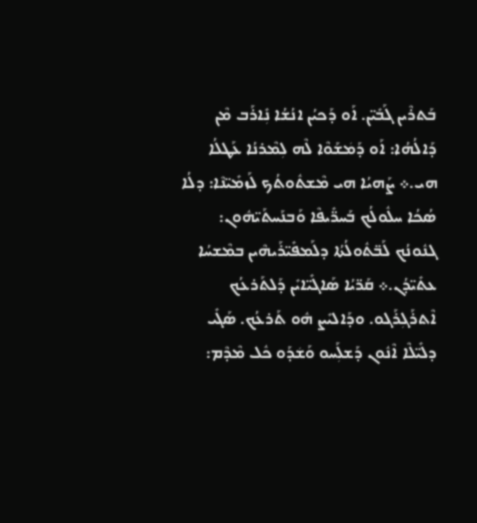ܒܰܬܪܶܝܢ ܓܰܒܺܝ̈ܢ. ܐܰܘ ܕܰܟܝܳܢ ܐܢܳܫܳܐ ܢܼܺܐܪܰܒ ܡܶܢ ܕܰܐܠܳܗܳܐ: ܐܰܘ ܕܰܡܿܫܰܘܶܐ ܠܶܗ ܠܼܡܶܪܢܳܐ ܥܰܛܠܳܐ ܗܝ.܀ ܨܰܗܝܳܐ ܗܝ ܡܶܫܬܽܘܬܳܟ ܠܰܙܡܺܝ̈ܢܶܐ: ܕܠܳܐ ܣܳܟܳܐ ܚܠܽܘܠܳܟ ܒܰܚܪ̈ܺܝܦܶܐ ܘܰܒܢܰܚܬܰܝ̈ܗܽܘܢ: ܓܢܽܘܢܳܟ ܠܰܒ̈ܬܽܘܠܳܬܳܐ ܕܠܰܡܦܺܝ̈ܪܰܝܗܶܝܢ ܒܡܶܫܚܳܐ ܥܬܺܝ̈ܕܳܢ.܀ ܩܰܪ̈ܝܳܐ ܣܰܐܓܺܝ̈ܐܝܺܢ ܕܰܠܬܰܪܥܳܟ ܐܶܬܪܰܓܼܪܰܓܘ. ܘܕܰܐܠܝܺܨ ܗܽܘ ܬܰܪܥܳܟ. ܣܰܓܺܝ ܕܠܺܝ̈ܠܶܐ ܐܶܢܽܘܢ ܕܰܫܠܼܰܚܘ ܘܰܫܿܕܰܘ ܟܽܠ ܡܶܕܶܡ: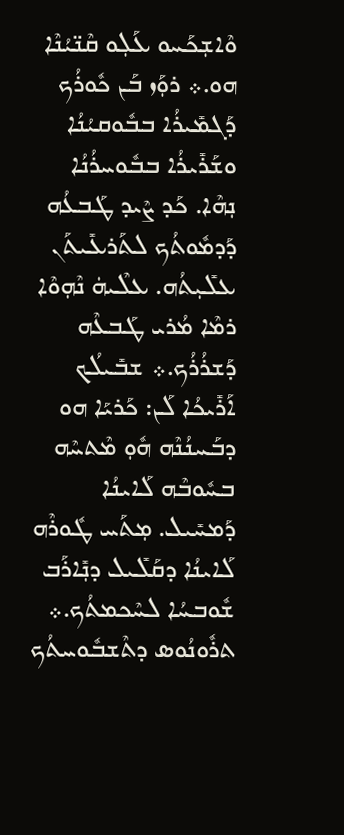ܘܶܐܫܼܟܰܚܘ ܥܰܠܼܘ ܩܶܢ̈ܝܳܢܶܐ ܗܘ.܀ ܪܘܼܰܙ ܒܰܢ ܟܽܘܪܳܟ ܕܰܓܡܺܝܪܳܐ ܒܒܽܘܩܝܳܢܳܐ ܘܫܰܪܺܝܪܳܐ ܒܒܽܘܚܪܳܢܳܐ ܢܼܗܶܐ. ܟܰܕ ܨܶܝܕ ܛܰܒܥܳܗ ܕܰܕܡܽܘܬܳܟ ܠܬܰܪܥܺܝܬܰܢ ܥܠܺܝܼܬܳܗ. ܥܠܶܝܗܿ ܢܶܗܼܘܶܐ ܪܡܶܐ ܡܳܪܝ ܛܰܒܥܶܗ ܕܰܫܪܳܪܳܟ.܀ ܫܒܺܝܠܳܟ ܐܰܪܺܝܟܳܐ ܠܰܢ: ܟܰܪܝܰܐ ܗܘ ܕܒܰܚܢܳܢܶܗ ܗܽܘܼ ܡܶܬܚܶܗ ܒܚܽܘܒܶܗ ܠܰܐܝܢܳܐ ܕܰܡܚܺܝܠ. ܡܼܬܰܚ ܛܽܘܪܶܗ ܠܰܐܝܢܳܐ ܕܩܰܠܺܝܠ ܕܢܼܺܐܪܰܒ ܫܽܘܒܚܳܐ ܠܚܶܟܡܬܳܟ.܀ ܬܪܽܘܢܳܘܣ ܕܬܶܫܒܽܘܚܬܳܟ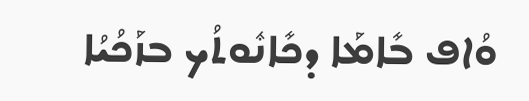ܘܳܐܦ ܒܺܐܡܰܐ ܕܟܺܐܢܽܘܬܳܟ ܒܙܰܟܳܝܳܐ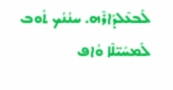ܠܰܒܥܶܠܕܰܐܪܶܗ. ܚܢܳܢܳܟ ܬܽܘܒ ܠܰܡܚܺܝ̈ܠܶܐ ܘܳܐܦ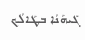ܓܺܝܗܰܢܳܐ ܒܛܰܐܠܳܟ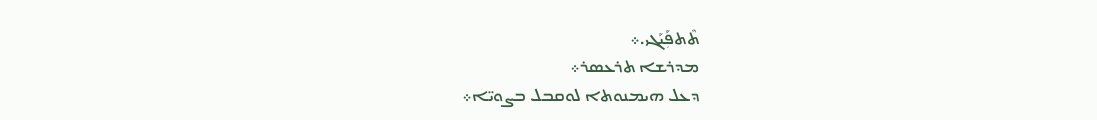ܬܶܬܦܼܰܝܰܓܝ.܀
ܡܕܪܫܐ ܬܪܥܣܪ܀
ܕܥܠ ܗܝܡܢܘܬܐ ܠܘܩܒܠ ܒܨܘܝ̈ܐ܀